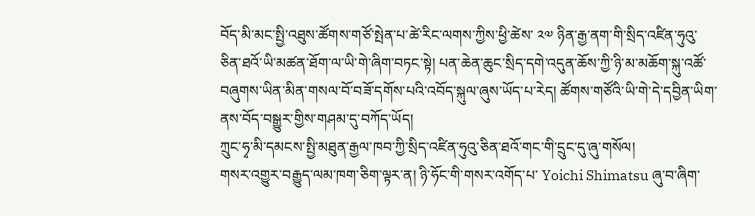བོད་མི་མང་སྤྱི་འཐུས་ཚོགས་གཙོ་སྤེན་པ་ཚེ་རིང་ལགས་ཀྱིས་ཕྱི་ཚེས་ ༢༧ ཉིན་རྒྱ་ནག་གི་སྲིད་འཛིན་ཧུའུ་ཅིན་ཐའོ་ཡི་མཚན་ཐོག་ལ་ཡི་གེ་ཞིག་བཏང་སྟེ། པན་ཆེན་ཆུང་སྲིད་དགེ་འདུན་ཆོས་ཀྱི་ཉི་མ་མཆོག་སྐུ་འཚོ་བཞུགས་ཡིན་མིན་གསལ་བོ་བཟོ་དགོས་པའི་འབོད་སྐུལ་ཞུས་ཡོད་པ་རེད། ཚོགས་གཙོའི་ཡི་གེ་དེ་དབྱིན་ཡིག་ནས་བོད་བསྒྱུར་གྱིས་གཤམ་དུ་བཀོད་ཡོད།
ཀྲུང་ཧྭ་མི་དམངས་སྤྱི་མཐུན་རྒྱལ་ཁབ་ཀྱི་སྲིད་འཛིན་ཧུའུ་ཅིན་ཐའོ་གང་གི་དྲུང་དུ་ཞུ་གསོལ།
གསར་འགྱུར་བརྒྱུད་ལམ་ཁག་ཅིག་ལྟར་ན། ཉི་ཧོང་གི་གསར་འགོད་པ་ Yoichi Shimatsu ཞུ་བ་ཞིག་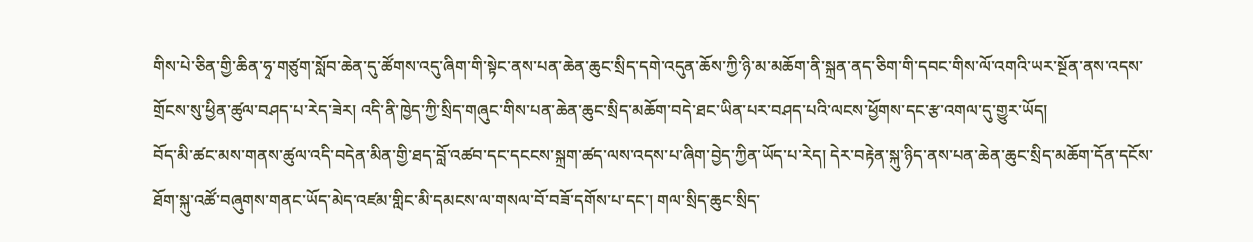གིས་པེ་ཅིན་གྱི་ཆིན་ཧྭ་གཙུག་སློབ་ཆེན་དུ་ཚོགས་འདུ་ཞིག་གི་སྟེང་ནས་པན་ཆེན་ཆུང་སྲིད་དགེ་འདུན་ཆོས་ཀྱི་ཉི་མ་མཆོག་ནི་སྐྲན་ནད་ཅིག་གི་དབང་གིས་ལོ་འགའི་ཡར་སྔོན་ནས་འདས་གྲོངས་སུ་ཕྱིན་ཚུལ་བཤད་པ་རེད་ཟེར། འདི་ནི་ཁྱེད་ཀྱི་སྲིད་གཞུང་གིས་པན་ཆེན་ཆུང་སྲིད་མཆོག་བདེ་ཐང་ཡིན་པར་བཤད་པའི་ལངས་ཕྱོགས་དང་རྩ་འགལ་དུ་གྱུར་ཡོད།
བོད་མི་ཚང་མས་གནས་ཚུལ་འདི་བདེན་མིན་གྱི་ཐད་བློ་འཚབ་དང་དངངས་སྐྲག་ཚད་ལས་འདས་པ་ཞིག་བྱེད་ཀྱིན་ཡོད་པ་རེད། དེར་བརྟེན་སྐུ་ཉིད་ནས་པན་ཆེན་ཆུང་སྲིད་མཆོག་དོན་དངོས་ཐོག་སྐུ་འཚོ་བཞུགས་གནང་ཡོད་མེད་འཛམ་གླིང་མི་དམངས་ལ་གསལ་བོ་བཟོ་དགོས་པ་དང་། གལ་སྲིད་ཆུང་སྲིད་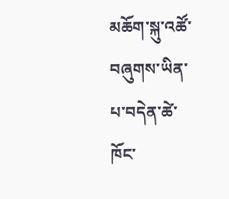མཆོག་སྐུ་འཚོ་བཞུགས་ཡིན་པ་བདེན་ཚེ་ཁོང་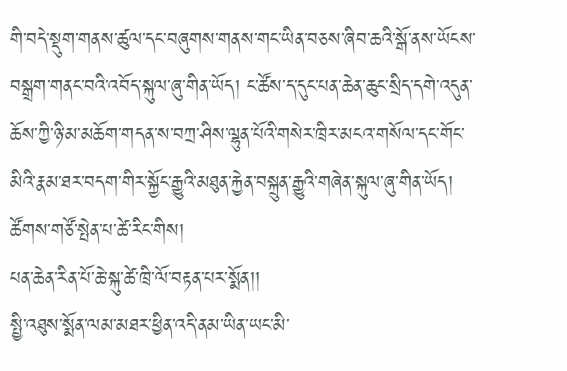གི་བདེ་སྡུག་གནས་ཚུལ་དང་བཞུགས་གནས་གང་ཡིན་བཅས་ཞིབ་ཆའི་སྒོ་ནས་ཡོངས་བསྒྲག་གནང་བའི་འབོད་སྐུལ་ཞུ་གིན་ཡོད། ང་ཚོས་ད་དུང་པན་ཆེན་ཆུང་སྲིད་དགེ་འདུན་ཆོས་ཀྱི་ཉི་མ་མཆོག་གདན་ས་བཀྲ་ཤིས་ལྷུན་པོའི་གསེར་ཁྲིར་མངའ་གསོལ་དང་གོང་མིའི་རྣམ་ཐར་བདག་གིར་སྐྱོང་རྒྱུའི་མཐུན་རྐྱེན་བསྐྲུན་རྒྱུའི་གཞེན་སྐུལ་ཞུ་གིན་ཡོད།
ཚོགས་གཙོ་སྤེན་པ་ཚེ་རིང་གིས།
པན་ཆེན་རིན་པོ་ཆེ་སྐུ་ཚེ་ཁྲི་ལོ་བརྟན་པར་སྨོན།།
སྤྱི་འཐུས་སྨོན་ལམ་མཐར་ཕྱིན་འདི་ནམ་ཡིན་ཡང་མི་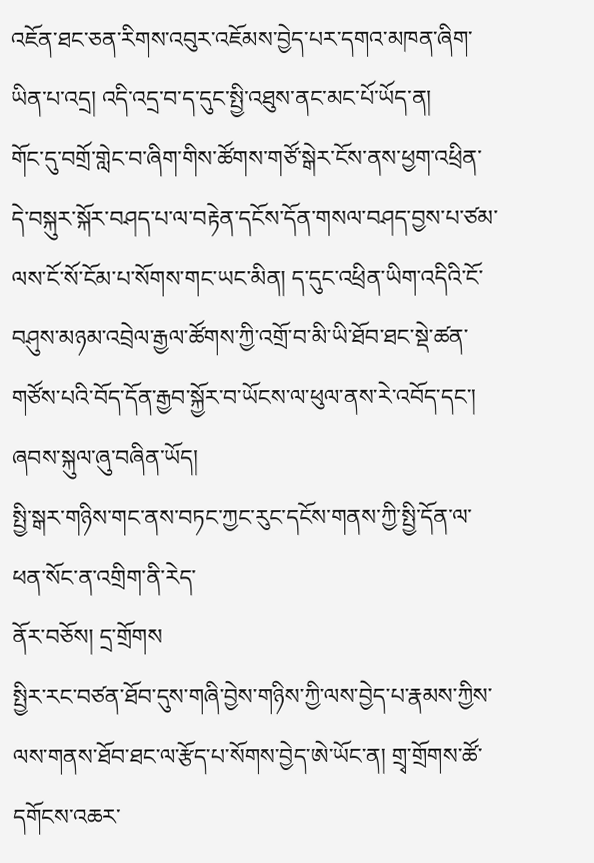འཇོན་ཐང་ཅན་རིགས་འབུར་འཇོམས་བྱེད་པར་དགའ་མཁན་ཞིག་ཡིན་པ་འདྲ། འདི་འདྲ་བ་ད་དུང་སྤྱི་འཐུས་ནང་མང་པོ་ཡོད་ན།
གོང་དུ་བགྲོ་གླེང་བ་ཞིག་གིས་ཚོགས་གཙོ་སྒེར་ངོས་ནས་ཕྱག་འཕྲིན་དེ་བསྐུར་སྐོར་བཤད་པ་ལ་བརྟེན་དངོས་དོན་གསལ་བཤད་བྱས་པ་ཙམ་ལས་ངོ་སོ་ངོམ་པ་སོགས་གང་ཡང་མིན། ད་དུང་འཕྲིན་ཡིག་འདིའི་ངོ་བཤུས་མཉམ་འབྲེལ་རྒྱལ་ཚོགས་ཀྱི་འགྲོ་བ་མི་ཡི་ཐོབ་ཐང་སྡེ་ཚན་གཙོས་པའི་བོད་དོན་རྒྱབ་སྐྱོར་བ་ཡོངས་ལ་ཕུལ་ནས་རེ་འབོད་དང་། ཞབས་སྐུལ་ཞུ་བཞིན་ཡོད།
སྤྱི་སྒར་གཉིས་གང་ནས་བཏང་ཀྱང་རུང་དངོས་གནས་ཀྱི་སྤྱི་དོན་ལ་ཕན་སོང་ན་འགྲིག་ནི་རེད་
ནོར་བཅོས། དྲ་གྲོགས
སྤྱིར་རང་བཙན་ཐོབ་དུས་གཞི་བྱེས་གཉིས་ཀྱི་ལས་བྱེད་པ་རྣམས་ཀྱིས་ལས་གནས་ཐོབ་ཐང་ལ་རྩོད་པ་སོགས་བྱེད་ཨེ་ཡོང་ན། གྲྭ་གྲོགས་ཚོ་དགོངས་འཆར་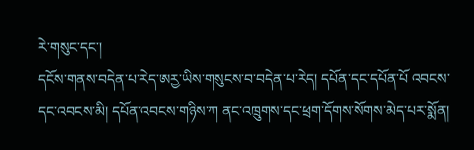རེ་གསུང་དང་།
དངོས་གནས་བདེན་པ་རེད་ཨརྱ་ཡིས་གསུངས་བ་བདེན་པ་རེད། དཔོན་དང་དཔོན་པོ འབངས་དང་འབངས་མི། དཔོན་འབངས་གཉིས་ཀ ནང་འཁྲུགས་དང་ཕྲག་དོགས་སོགས་མེད་པར་སྨོན།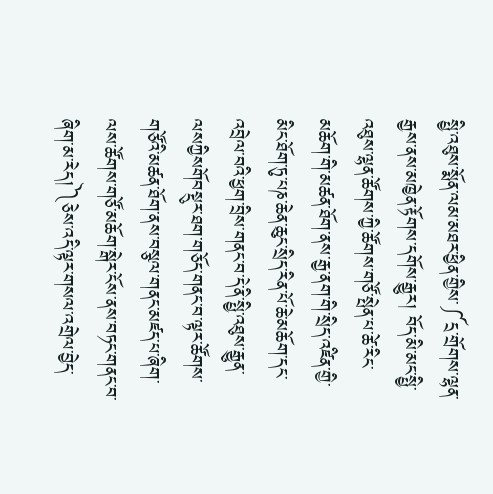སྤྱི་འཐུས་སྨོན་ལམ་མཐར་ཕྱིན་གྱིས་༼དྲ་གྲོགས་ལྷན་རྒྱས་ནས་མཁྱེན་རྟོགས་དགོས་རྒྱུར། བོད་མི་མང་སྤྱི་འཐུས་ལྷན་ཚོགས་ཀྱི་ཚོགས་གཙོ་སྤེན་པ་ཚེ་རིང་མཆོག་གི་མཚན་ཐོག་ནས་རྒྱ་ནག་གི་སྲིད་འཛིན་གྱི་མིང་ཐོག་ཏུ་པཎ་ཆེན་ཆུང་སྲིད་རིན་པོ་ཆེ་མཆོག་དང་འབྲེལ་བའི་ཕྱག་བྲིས་གནང་བ་དེ་ནི་སྤྱི་འཐུས་རྒྱུན་ལསཀྱིསགོབསྡུར་ཐག་གཅོད་གནང་བ་ལྟར་ཚོགས་གཙོའི་མཚན་ཐོག་ནས་བསྩལ་གནང་མཛད་པ་ཞིག་ལས་ཚོགས་གཙོ་མཆོག་སྒེར་ངོས་ནས་བཏང་གནང་བ་ཞིག་མ་རེད།༽ཅེས་འདི་ལྟར་གསལ་འགྲེལ་བྱེད་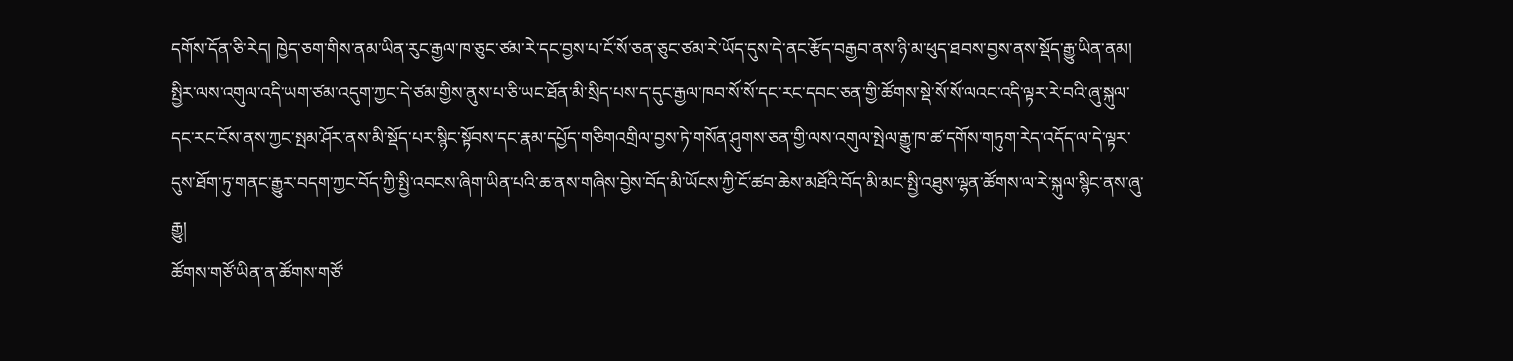དགོས་དོན་ཅི་རེད། ཁྱེད་ཅག་གིས་ནམ་ཡིན་རུང་རྒྱལ་ཁ་ཅུང་ཙམ་རེ་དང་བྱས་པ་ངོ་སོ་ཅན་ཅུང་ཙམ་རེ་ཡོད་དུས་དེ་ནང་རྩོད་བརྒྱབ་ནས་ཉི་མ་ཕུད་ཐབས་བྱས་ནས་སྡོད་རྒྱུ་ཡིན་ནམ། སྤྱིར་ལས་འགུལ་འདི་ཡག་ཙམ་འདུག་ཀྱང་དེ་ཙམ་གྱིས་ནུས་པ་ཅི་ཡང་ཐོན་མི་སྲིད་པས་ད་དུང་རྒྱལ་ཁབ་སོ་སོ་དང་རང་དབང་ཅན་གྱི་ཚོགས་སྡེ་སོ་སོ་ལའང་འདི་ལྟར་རེ་བའི་ཞུ་སྐུལ་དང་རང་ངོས་ནས་ཀྱང་སྤམ་ཤོར་ནས་མི་སྡོད་པར་སྙིང་སྟོབས་དང་རྣམ་དཔྱོད་གཅིགའགྲིལ་བྱས་ཏེ་གསོན་ཤུགས་ཅན་གྱི་ལས་འགུལ་སྤེལ་རྒྱུ་ཁ་ཚ་དགོས་གཏུག་རེད་འདོད་ལ་དེ་ལྟར་དུས་ཐོག་ཏུ་གནང་རྒྱུར་བདག་ཀྱང་བོད་ཀྱི་སྤྱི་འབངས་ཞིག་ཡིན་པའི་ཆ་ནས་གཞིས་བྱེས་བོད་མི་ཡོངས་ཀྱི་ངོ་ཚབ་ཆེས་མཐོའི་བོད་མི་མང་སྤྱི་འཐུས་ལྷན་ཚོགས་ལ་རེ་སྐུལ་སྙིང་ནས་ཞུ་རྒྱུ།
ཚོགས་གཙོ་ཡིན་ན་ཚོགས་གཙོ་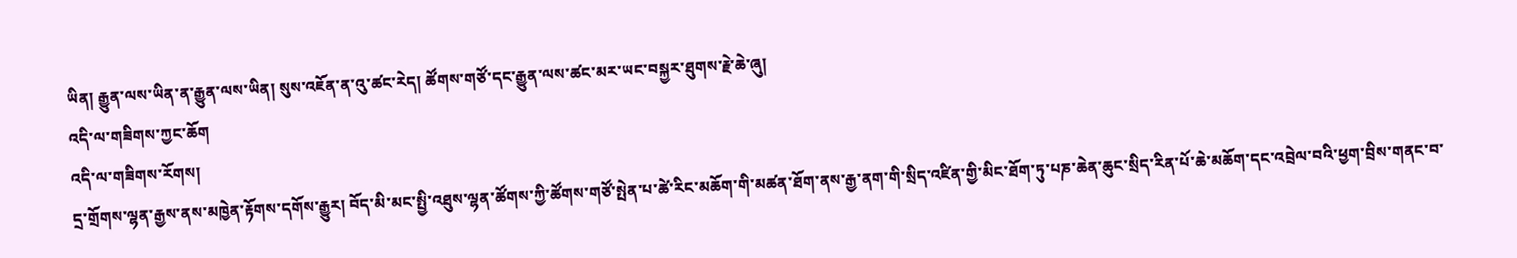ཡིན། རྒྱུན་ལས་ཡིན་ན་རྒྱུན་ལས་ཡིན། སུས་འཇོན་ན་འུ་ཚང་རེད། ཚོགས་གཙོ་དང་རྒྱུན་ལས་ཚང་མར་ཡང་བསྐྱར་ཐུགས་རྗེ་ཆེ་ཞུ།
འདི་ལ་གཟིགས་ཀྱང་ཆོག
འདི་ལ་གཟིགས་རོགས།
དྲ་གྲོགས་ལྷན་རྒྱས་ནས་མཁྱེན་རྟོགས་དགོས་རྒྱུར། བོད་མི་མང་སྤྱི་འཐུས་ལྷན་ཚོགས་ཀྱི་ཚོགས་གཙོ་སྤེན་པ་ཚེ་རིང་མཆོག་གི་མཚན་ཐོག་ནས་རྒྱ་ནག་གི་སྲིད་འཛིན་གྱི་མིང་ཐོག་ཏུ་པཎ་ཆེན་ཆུང་སྲིད་རིན་པོ་ཆེ་མཆོག་དང་འབྲེལ་བའི་ཕྱག་བྲིས་གནང་བ་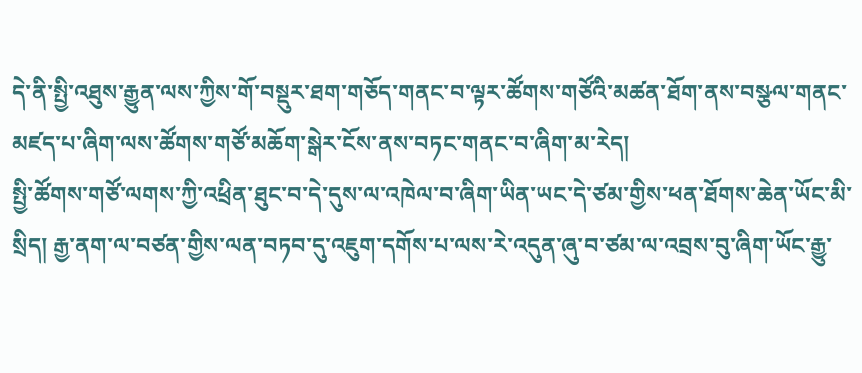དེ་ནི་སྤྱི་འཐུས་རྒྱུན་ལས་ཀྱིས་གོ་བསྡུར་ཐག་གཅོད་གནང་བ་ལྟར་ཚོགས་གཙོའི་མཚན་ཐོག་ནས་བསྩལ་གནང་མཛད་པ་ཞིག་ལས་ཚོགས་གཙོ་མཆོག་སྒེར་ངོས་ནས་བཏང་གནང་བ་ཞིག་མ་རེད།
སྤྱི་ཚོགས་གཙོ་ལགས་ཀྱི་འཕྲིན་ཐུང་བ་དེ་དུས་ལ་འཁེལ་བ་ཞིག་ཡིན་ཡང་དེ་ཙམ་གྱིས་ཕན་ཐོགས་ཆེན་ཡོང་མི་སྲིད། རྒྱ་ནག་ལ་བཙན་གྱིས་ལན་བཏབ་དུ་འཇུག་དགོས་པ་ལས་རེ་འདུན་ཞུ་བ་ཙམ་ལ་འབྲས་བུ་ཞིག་ཡོང་རྒྱུ་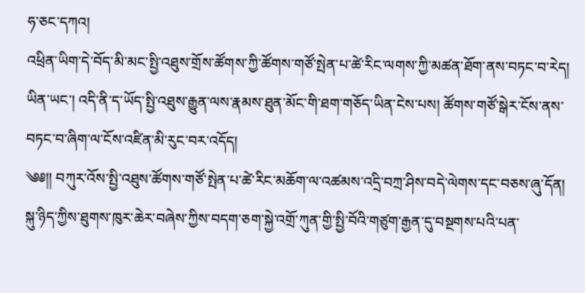ཧ་ཅང་དཀའ།
འཕྲིན་ཡིག་དེ་བོད་མི་མང་སྤྱི་འཐུས་གྲོས་ཚོགས་ཀྱི་ཚོགས་གཙོ་སྤེན་པ་ཚེ་རིང་ལགས་ཀྱི་མཚན་ཐོག་ནས་བཏང་བ་རེད། ཡིན་ཡང་། འདི་ནི་ད་ཡོད་སྤྱི་འཐུས་རྒྱུན་ལས་རྣམས་ཐུན་མོང་གི་ཐག་གཅོད་ཡིན་ངེས་པས། ཚོགས་གཙོ་སྒེར་ངོས་ནས་བཏང་བ་ཞིག་ལ་ངོས་འཛིན་མི་རུང་བར་འདོད།
༄༅།། བཀུར་འོས་སྤྱི་འཐུས་ཚོགས་གཙོ་སྤེན་པ་ཚེ་རིང་མཆོག་ལ་འཚམས་འདྲི་བཀྲ་ཤིས་བདེ་ལེགས་དང་བཅས་ཞུ་དོན། སྐུ་ཉིད་ཀྱིས་ཐུགས་ཁུར་ཆེར་བཞེས་ཀྱིས་བདག་ཅག་སྐྱེ་འགྲོ་ཀུན་གྱི་སྤྱི་བོའི་གཙུག་རྒྱན་དུ་བསྔགས་པའི་པན་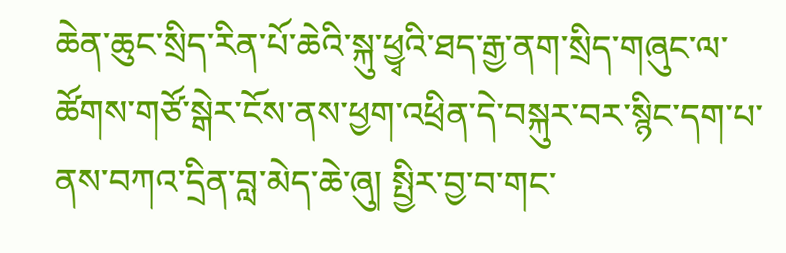ཆེན་ཆུང་སྲིད་རིན་པོ་ཆེའི་སྐུ་ཕྱྭའི་ཐད་རྒྱ་ནག་སྲིད་གཞུང་ལ་ཚོགས་གཙོ་སྒེར་ངོས་ནས་ཕྱག་འཕྲིན་དེ་བསྐུར་བར་སྙིང་དག་པ་ནས་བཀའ་དྲིན་བླ་མེད་ཆེ་ཞུ། སྤྱིར་བྱ་བ་གང་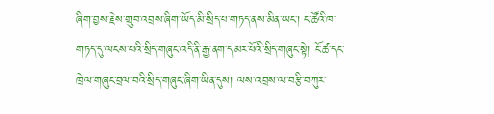ཞིག་བྱས་རྗེས་གྲུབ་འབྲས་ཞིག་ཡོད་མི་སྲིད་པ་གཏད་ནས་མིན་ཡང་། ང་ཚོའི་ཁ་གཏད་དུ་ལངས་པའི་སྲིད་གཞུང་འདི་ནི་རྒྱ་ནག་དམར་པོའི་སྲིད་གཞུང་སྟེ། ངོ་ཚ་དང་ཁྲེལ་གཞུང་བྲལ་བའི་སྲིད་གཞུང་ཞིག་ཡིན་དུས། ལས་འབྲས་ལ་བརྩི་བཀུར་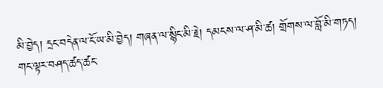མི་བྱེད། དྲང་བདེན་ལ་ངོ་ཡ་མི་བྱེད། གཞན་ལ་སྙིང་མི་རྗེ། དམངས་ལ་ཤ་མི་ཚ། གྲོགས་ལ་བློ་མི་གཏད། གང་ལྟར་བཤད་ཚད་ཚང་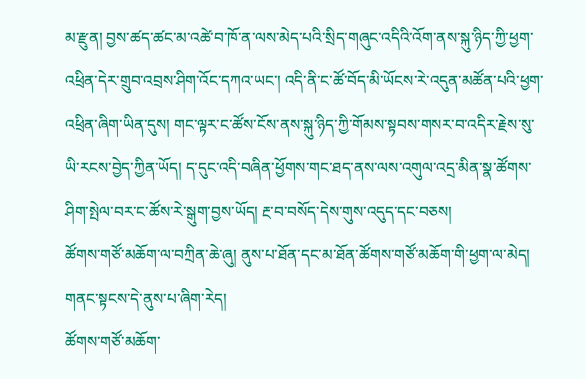མ་རྫུན། བྱས་ཚད་ཚང་མ་འཚེ་བ་ཁོ་ན་ལས་མེད་པའི་སྲིད་གཞུང་འདིའི་འོག་ནས་སྐུ་ཉིད་ཀྱི་ཕྱག་འཕྲིན་དེར་གྲུབ་འབྲས་ཤིག་འོང་དཀའ་ཡང་། འདི་ནི་ང་ཚོ་བོད་མི་ཡོངས་རེ་འདུན་མཚོན་པའི་ཕྱག་འཕྲིན་ཞིག་ཡིན་དུས། གང་ལྟར་ང་ཚོས་ངོས་ནས་སྐུ་ཉིད་ཀྱི་གོམས་སྟབས་གསར་བ་འདིར་རྗེས་སུ་ཡི་རངས་བྱེད་ཀྱིན་ཡོད། ད་དུང་འདི་བཞིན་ཕྱོགས་གང་ཐད་ནས་ལས་འགུལ་འདྲ་མིན་སྣ་ཚོགས་ཤིག་སྤེལ་བར་ང་ཚོས་རེ་སྒུག་བྱས་ཡོད། རྔ་བ་བསོད་དེས་གུས་འདུད་དང་བཅས།
ཚོགས་གཙོ་མཆོག་ལ་བཀྲིན་ཆེ་ཞུ། ནུས་པ་ཐོན་དང་མ་ཐོན་ཚོགས་གཙོ་མཆོག་གི་ཕྱག་ལ་མེད། གནང་སྟངས་དེ་ནུས་པ་ཞིག་རེད།
ཚོགས་གཙོ་མཆོག་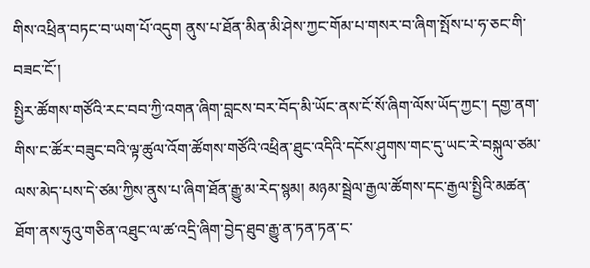གིས་འཕྲིན་བཏང་བ་ཡག་པོ་འདུག ནུས་པ་ཐོན་མིན་མི་ཤེས་ཀྱང་གོམ་པ་གསར་བ་ཞིག་སྤོས་པ་ཧ་ཅང་གི་བཟང་ངོ་།
སྤྱིར་ཚོགས་གཙོའི་རང་བབ་ཀྱི་འགན་ཞིག་བླངས་བར་བོད་མི་ཡོང་ནས་ངོ་སོ་ཞིག་ལོས་ཡོད་ཀྱང་། དགྱ་ནག་གིས་ང་ཚོར་བཟུང་བའི་ལྟ་ཚུལ་འོག་ཚོགས་གཙོའི་འཕྲིན་ཐུང་འདིའི་དངོས་ཤུགས་གང་དུ་ཡང་རེ་བསྐུལ་ཙམ་ལས་མེད་པས་དེ་ཙམ་ཀྱིས་ནུས་པ་ཞིག་ཐོན་རྒྱུ་མ་རེད་སྙམ། མཉམ་སྦྲེལ་རྒྱལ་ཚོགས་དང་རྒྱལ་སྤྱིའི་མཚན་ཐོག་ནས་ཧུའུ་གཅིན་འཐུང་ལ་ཚ་འདྲི་ཞིག་བྱེད་ཐུབ་རྒྱུ་ན་ཏན་ཏན་ང་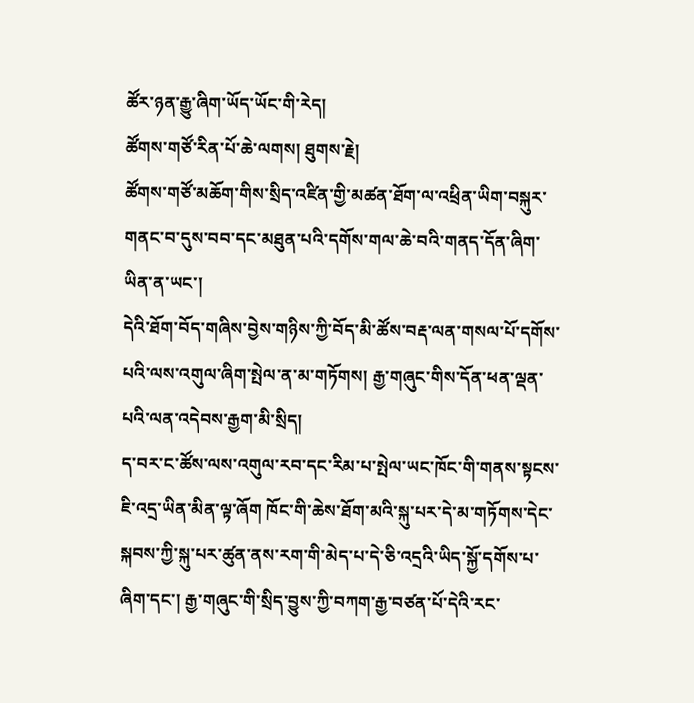ཚོར་ཉན་རྒྱུ་ཞིག་ཡོད་ཡོང་གི་རེད།
ཚོགས་གཙོ་རིན་པོ་ཆེ་ལགས། ཐུགས་རྗེ།
ཚོགས་གཙོ་མཆོག་གིས་སྲིད་འཛིན་གྱི་མཚན་ཐོག་ལ་འཕྲིན་ཡིག་བསྐུར་གནང་བ་དུས་བབ་དང་མཐུན་པའི་དགོས་གལ་ཆེ་བའི་གནད་དོན་ཞིག་ཡིན་ན་ཡང་།
དེའི་ཐོག་བོད་གཞིས་བྱེས་གཉིས་ཀྱི་བོད་མི་ཚོས་བརྡ་ལན་གསལ་པོ་དགོས་པའི་ལས་འགུལ་ཞིག་སྤེལ་ན་མ་གཏོགས། རྒྱ་གཞུང་གིས་དོན་ཕན་ལྡན་པའི་ལན་འདེབས་རྒྱག་མི་སྲིད།
ད་བར་ང་ཚོས་ལས་འགུལ་རབ་དང་རིམ་པ་སྤེལ་ཡང་ཁོང་གི་གནས་སྟངས་ཇི་འདྲ་ཡིན་མིན་ལྟ་ཞོག ཁོང་གི་ཆེས་ཐོག་མའི་སྐུ་པར་དེ་མ་གཏོགས་དེང་སྐབས་ཀྱི་སྐུ་པར་ཚུན་ནས་རག་གི་མེད་པ་དེ་ཅི་འདྲའི་ཡིད་སྐྱོ་དགོས་པ་ཞིག་དང་། རྒྱ་གཞུང་གི་སྲིད་བྱུས་ཀྱི་བཀག་རྒྱ་བཙན་པོ་དེའི་རང་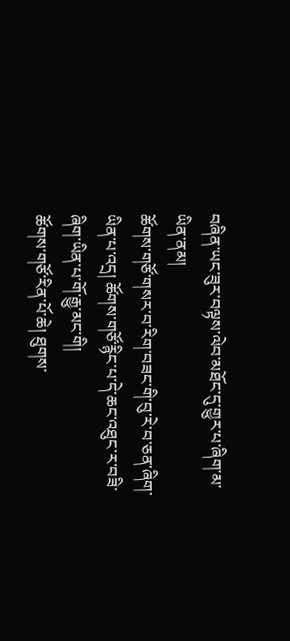བཞིན་ཡང་ཟུར་བལྟས་ལེབ་མཐོང་དུ་གྱུར་པ་ཞིག་མ་ཡིན་ནམ།
ཚོགས་གཙོ་གསར་བ་རིག་བཟང་གི་བུ་རེ་བ་ཅན་ཞིག་ཡིན་པ་འདྲ། ཚོགས་གཙོ་རྙིང་པ་དེ་ཆང་འཐུང་ར་བཟི་ཞིག་ཡིན་པ་གོ་རྒྱུ་མང་གི།
ཚོགས་གཙོ་རིན་པོ་ཆེ། ཐུགས་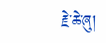རྗེ་ཆེ་ཞུ།